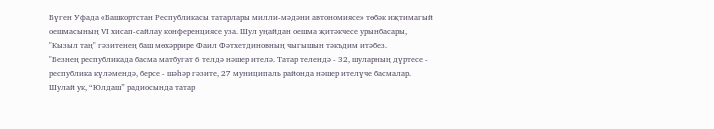Бүген Уфада «Башкортстан Республикасы татарлары милли-мәдәни автономиясе» төбәк иҗтимагый оешмасының VI хисап-сайлау конференциясе уза. Шул уңайдан оешма җитәкчесе урынбасары, "Кызыл таң" гәзитенең баш мөхәррире Фаил Фәтхетдиновның чыгышын тәкъдим итәбез.
"Безнең республикада басма матбугат 6 телдә нәшер ителә. Татар телендә - 32, шуларның дүртесе - республика күләмендә, берсе - шәһәр гәзите, 27 муниципаль районда нәшер ителүче басмалар. Шулай ук, “Юлдаш” радиосында татар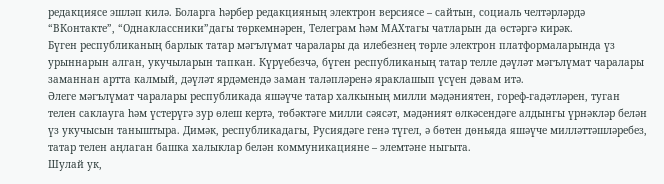редакциясе эшләп килә. Боларга һәрбер редакцияның электрон версиясе – сайтын, социаль челтәрләрдә “ВКонтакте”, “Однаклассники”дагы төркемнәрен, Телеграм һәм МАХтагы чатларын да өстәргә кирәк.
Бүген республиканың барлык татар мәгълүмат чаралары да илебезнең төрле электрон платформаларында үз урыннарын алган, укучыларын тапкан. Күрүебезчә, бүген республиканың татар телле дәүләт мәгълүмат чаралары заманнан артта калмый, дәүләт ярдәмендә заман таләпләренә яраклашып үсүен дәвам итә.
Әлеге мәгълүмат чаралары республикада яшәүче татар халкының милли мәдәниятен, гореф-гадәтләрен, туган телен саклауга һәм үстерүгә зур өлеш кертә, төбәктәге милли сәясәт, мәдәният өлкәсендәге алдынгы үрнәкләр белән үз укучысын таныштыра. Димәк, республикадагы, Русиядәге генә түгел, ә бөтен дөньяда яшәүче милләттәшләребез, татар телен аңлаган башка халыклар белән коммуникацияне – элемтәне ныгыта.
Шулай ук,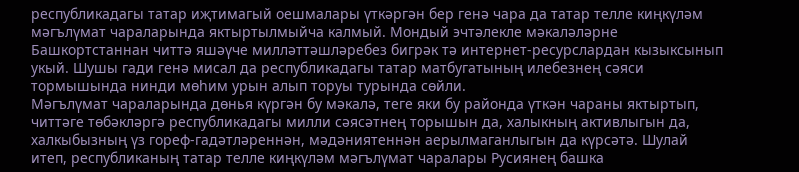республикадагы татар иҗтимагый оешмалары үткәргән бер генә чара да татар телле киңкүләм мәгълүмат чараларында яктыртылмыйча калмый. Мондый эчтәлекле мәкаләләрне Башкортстаннан читтә яшәүче милләттәшләребез бигрәк тә интернет-ресурслардан кызыксынып укый. Шушы гади генә мисал да республикадагы татар матбугатының илебезнең сәяси тормышында нинди мөһим урын алып торуы турында сөйли.
Мәгълүмат чараларында дөнья күргән бу мәкалә, теге яки бу районда үткән чараны яктыртып, читтәге төбәкләргә республикадагы милли сәясәтнең торышын да, халыкның активлыгын да, халкыбызның үз гореф-гадәтләреннән, мәдәниятеннән аерылмаганлыгын да күрсәтә. Шулай итеп, республиканың татар телле киңкүләм мәгълүмат чаралары Русиянең башка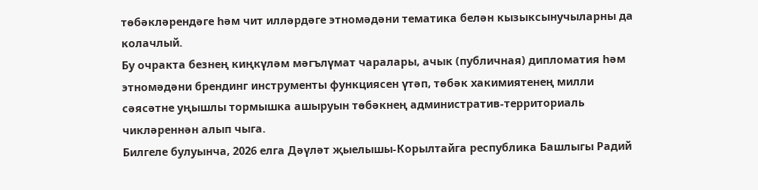төбәкләрендәге һәм чит илләрдәге этномәдәни тематика белән кызыксынучыларны да колачлый.
Бу очракта безнең киңкүләм мәгълүмат чаралары, ачык (публичная) дипломатия һәм этномәдәни брендинг инструменты функциясен үтәп, төбәк хакимиятенең милли сәясәтне уңышлы тормышка ашыруын төбәкнең административ-территориаль чикләреннән алып чыга.
Билгеле булуынча, 2026 елга Дәүләт җыелышы-Корылтайга республика Башлыгы Радий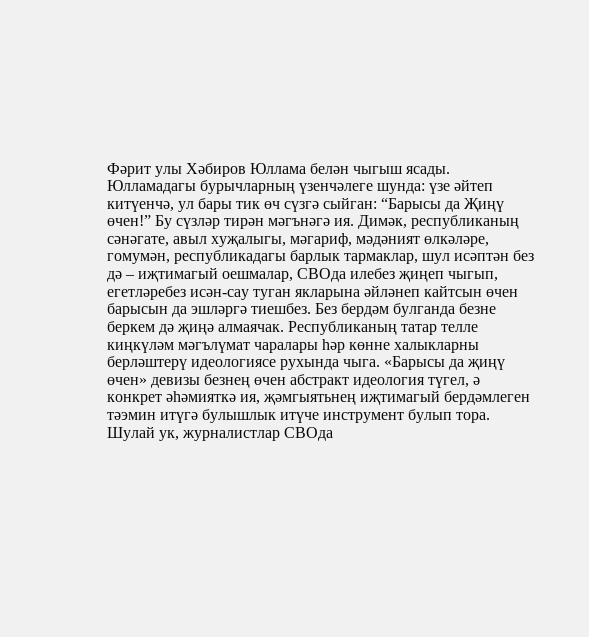Фәрит улы Хәбиров Юллама белән чыгыш ясады. Юлламадагы бурычларның үзенчәлеге шунда: үзе әйтеп китүенчә, ул бары тик өч сүзгә сыйган: “Барысы да Җиңү өчен!” Бу сүзләр тирән мәгънәгә ия. Димәк, республиканың сәнәгате, авыл хуҗалыгы, мәгариф, мәдәният өлкәләре, гомумән, республикадагы барлык тармаклар, шул исәптән без дә – иҗтимагый оешмалар, СВОда илебез җиңеп чыгып, егетләребез исән-сау туган якларына әйләнеп кайтсын өчен барысын да эшләргә тиешбез. Без бердәм булганда безне беркем дә җиңә алмаячак. Республиканың татар телле киңкүләм мәгълүмат чаралары һәр көнне халыкларны берләштерү идеологиясе рухында чыга. «Барысы да җиңү өчен» девизы безнең өчен абстракт идеология түгел, ә конкрет әһәмияткә ия, җәмгыятьнең иҗтимагый бердәмлеген тәэмин итүгә булышлык итүче инструмент булып тора.
Шулай ук, журналистлар СВОда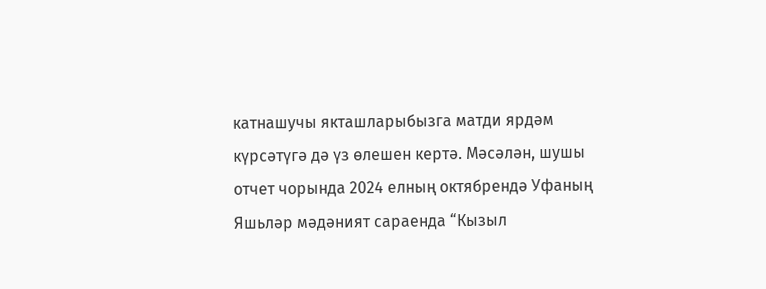катнашучы якташларыбызга матди ярдәм күрсәтүгә дә үз өлешен кертә. Мәсәлән, шушы отчет чорында 2024 елның октябрендә Уфаның Яшьләр мәдәният сараенда “Кызыл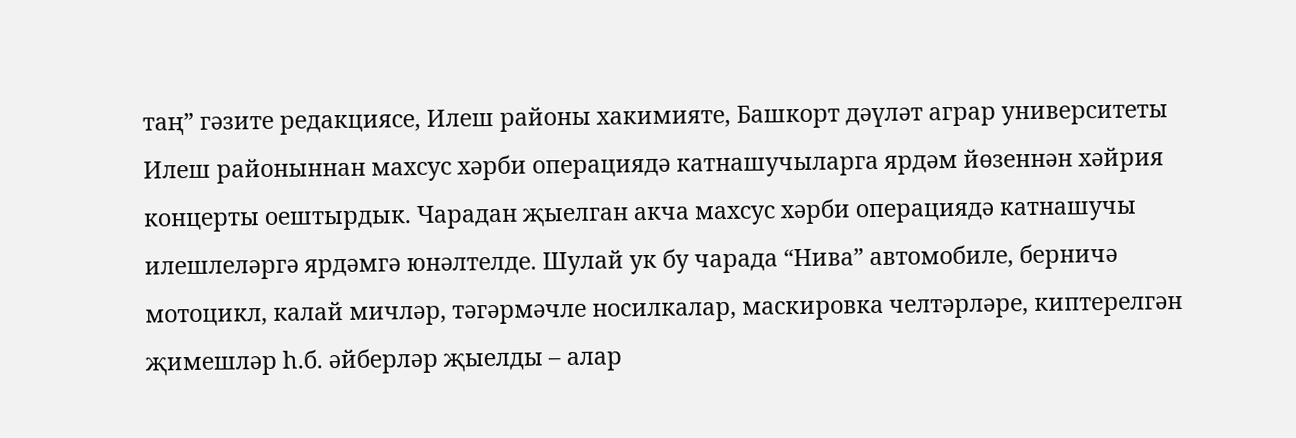таң” гәзите редакциясе, Илеш районы хакимияте, Башкорт дәүләт аграр университеты Илеш районыннан махсус хәрби операциядә катнашучыларга ярдәм йөзеннән хәйрия концерты оештырдык. Чарадан җыелган акча махсус хәрби операциядә катнашучы илешлеләргә ярдәмгә юнәлтелде. Шулай ук бу чарада “Нива” автомобиле, берничә мотоцикл, калай мичләр, тәгәрмәчле носилкалар, маскировка челтәрләре, киптерелгән җимешләр һ.б. әйберләр җыелды – алар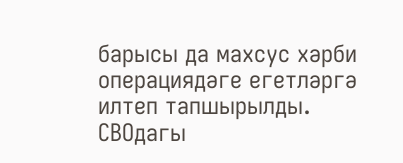барысы да махсус хәрби операциядәге егетләргә илтеп тапшырылды.
СВОдагы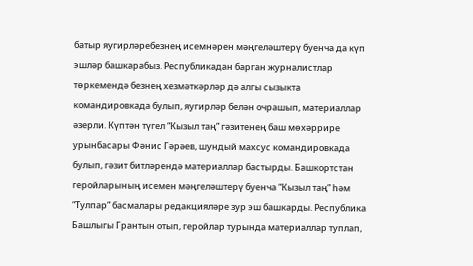батыр яугирләребезнең исемнәрен мәңгеләштерү буенча да күп эшләр башкарабыз. Республикадан барган журналистлар төркемендә безнең хезмәткәрләр дә алгы сызыкта командировкада булып, яугирләр белән очрашып, материаллар әзерли. Күптән түгел “Кызыл таң” гәзитенең баш мөхәррире урынбасары Фәнис Гәрәев, шундый махсус командировкада булып, гәзит битләрендә материаллар бастырды. Башкортстан геройларының исемен мәңгеләштерү буенча “Кызыл таң” һәм “Тулпар” басмалары редакцияләре зур эш башкарды. Республика Башлыгы Грантын отып, геройлар турында материаллар туплап,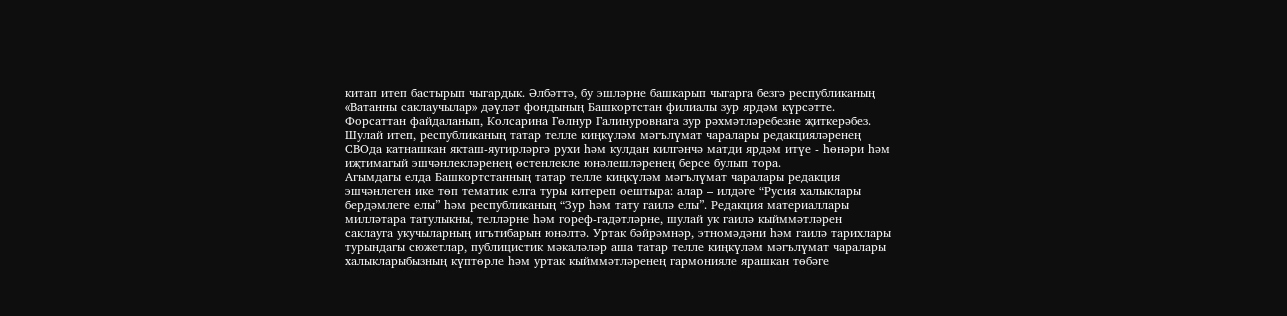китап итеп бастырып чыгардык. Әлбәттә, бу эшләрне башкарып чыгарга безгә республиканың «Ватанны саклаучылар» дәүләт фондының Башкортстан филиалы зур ярдәм күрсәтте. Форсаттан файдаланып, Колсарина Гөлнур Галинуровнага зур рәхмәтләребезне җиткерәбез.
Шулай итеп, республиканың татар телле киңкүләм мәгълүмат чаралары редакцияләренең СВОда катнашкан якташ-яугирләргә рухи һәм кулдан килгәнчә матди ярдәм итүе - һөнәри һәм иҗтимагый эшчәнлекләренең өстенлекле юнәлешләренең берсе булып тора.
Агымдагы елда Башкортстанның татар телле киңкүләм мәгълүмат чаралары редакция эшчәнлеген ике төп тематик елга туры китереп оештыра: алар – илдәге “Русия халыклары бердәмлеге елы” һәм республиканың “Зур һәм тату гаилә елы”. Редакция материаллары милләтара татулыкны, телләрне һәм гореф-гадәтләрне, шулай ук гаилә кыйммәтләрен саклауга укучыларның игътибарын юнәлтә. Уртак бәйрәмнәр, этномәдәни һәм гаилә тарихлары турындагы сюжетлар, публицистик мәкаләләр аша татар телле киңкүләм мәгълүмат чаралары халыкларыбызның күптөрле һәм уртак кыйммәтләренең гармонияле ярашкан төбәге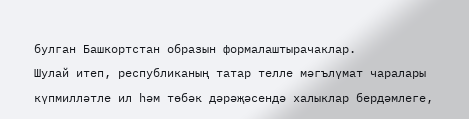булган Башкортстан образын формалаштырачаклар.
Шулай итеп, республиканың татар телле мәгълүмат чаралары күпмилләтле ил һәм төбәк дәрәҗәсендә халыклар бердәмлеге,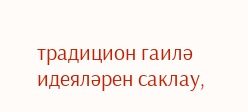традицион гаилә идеяләрен саклау,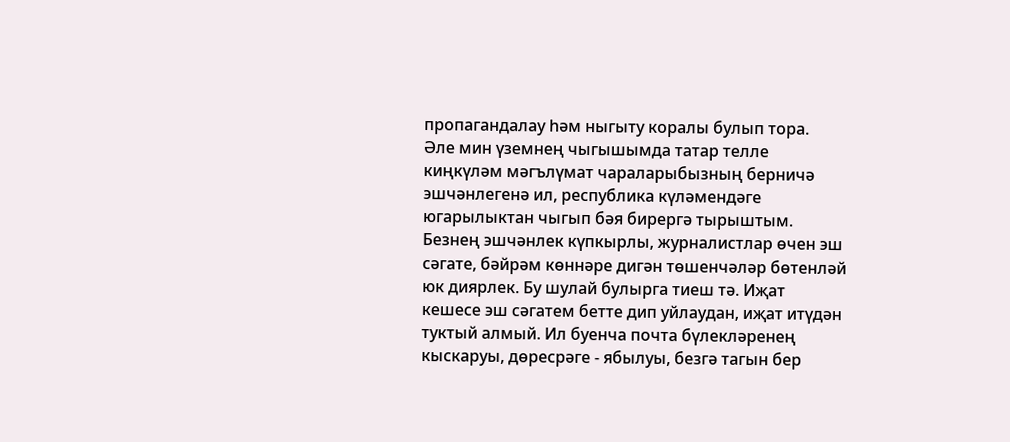пропагандалау һәм ныгыту коралы булып тора.
Әле мин үземнең чыгышымда татар телле киңкүләм мәгълүмат чараларыбызның берничә эшчәнлегенә ил, республика күләмендәге югарылыктан чыгып бәя бирергә тырыштым. Безнең эшчәнлек күпкырлы, журналистлар өчен эш сәгате, бәйрәм көннәре дигән төшенчәләр бөтенләй юк диярлек. Бу шулай булырга тиеш тә. Иҗат кешесе эш сәгатем бетте дип уйлаудан, иҗат итүдән туктый алмый. Ил буенча почта бүлекләренең кыскаруы, дөресрәге - ябылуы, безгә тагын бер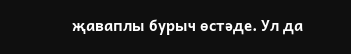җаваплы бурыч өстәде. Ул да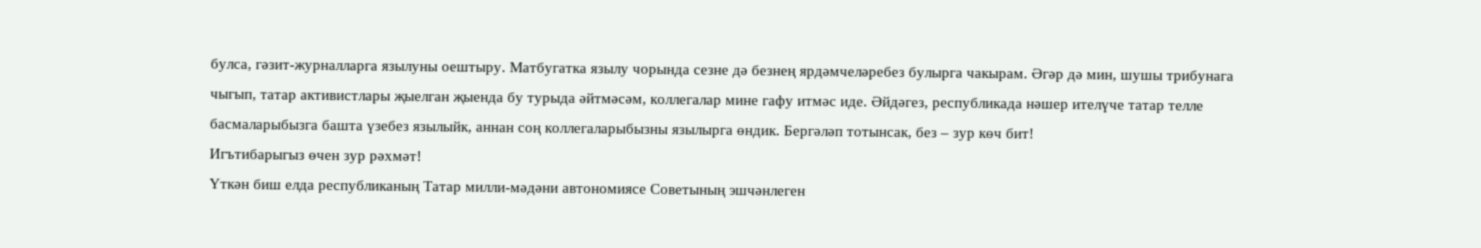булса, гәзит-журналларга язылуны оештыру. Матбугатка язылу чорында сезне дә безнең ярдәмчеләребез булырга чакырам. Әгәр дә мин, шушы трибунага чыгып, татар активистлары җыелган җыенда бу турыда әйтмәсәм, коллегалар мине гафу итмәс иде. Әйдәгез, республикада нәшер ителүче татар телле басмаларыбызга башта үзебез язылыйк, аннан соң коллегаларыбызны язылырга өндик. Бергәләп тотынсак, без – зур көч бит!
Игътибарыгыз өчен зур рәхмәт!
Үткән биш елда республиканың Татар милли-мәдәни автономиясе Советының эшчәнлеген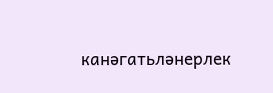канәгатьләнерлек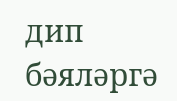дип бәяләргә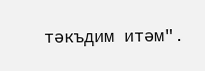тәкъдим итәм".